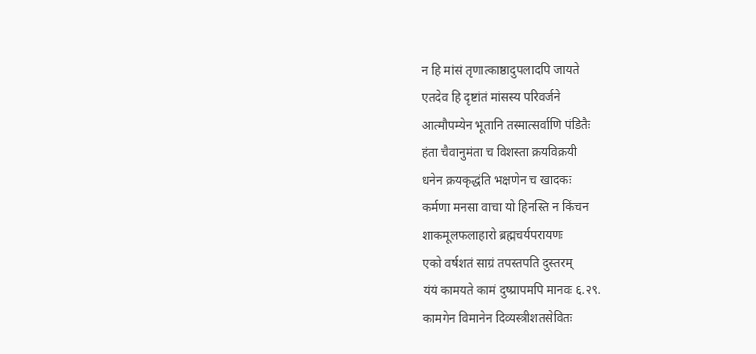न हि मांसं तृणात्काष्ठादुपलादपि जायते
एतदेव हि दृष्टांतं मांसस्य परिवर्जने
आत्मौपम्येन भूतानि तस्मात्सर्वाणि पंडितैः
हंता चैवानुमंता च विशस्ता क्रयविक्रयी
धनेन क्रयकृद्धंति भक्षणेन च खादकः
कर्मणा मनसा वाचा यो हिनस्ति न किंचन
शाकमूलफलाहारो ब्रह्मचर्यपरायणः
एको वर्षशतं साग्रं तपस्तपति दुस्तरम्
यंयं कामयते कामं दुष्प्रापमपि मानवः ६.२९.
कामगेन विमानेन दिव्यस्त्रीशतसेवितः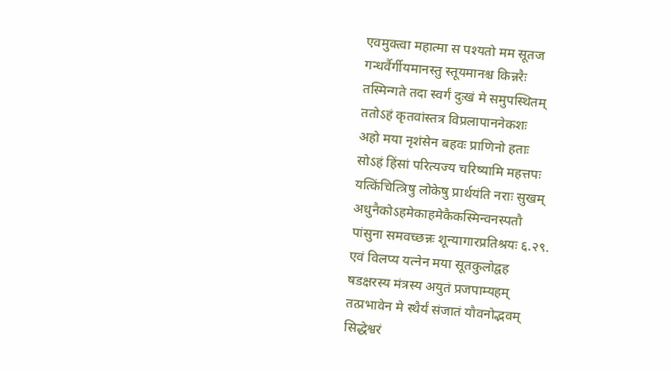एवमुक्त्वा महात्मा स पश्यतो मम सूतज
गन्धर्वैर्गीयमानस्तु स्तूयमानश्च किन्नरैः
तस्मिन्गते तदा स्वर्गं दुःखं मे समुपस्थितम्
ततोऽहं कृतवांस्तत्र विप्रलापाननेकशः
अहो मया नृशंसेन बहवः प्राणिनो हताः
सोऽहं हिंसां परित्यज्य चरिष्यामि महत्तपः
यत्किंचित्त्रिषु लोकेषु प्रार्थयंति नराः सुखम्
अधुनैकोऽहमेकाहमेकैकस्मिन्वनस्पतौ
पांसुना समवच्छन्नः शून्यागारप्रतिश्रयः ६.२९.
एवं विलप्य यत्नेन मया सूतकुलोद्वह
षडक्षरस्य मंत्रस्य अयुतं प्रजपाम्यहम्
तत्प्रभावेन मे स्थैर्यं संजातं यौवनोद्भवम्
सिद्धेश्वरं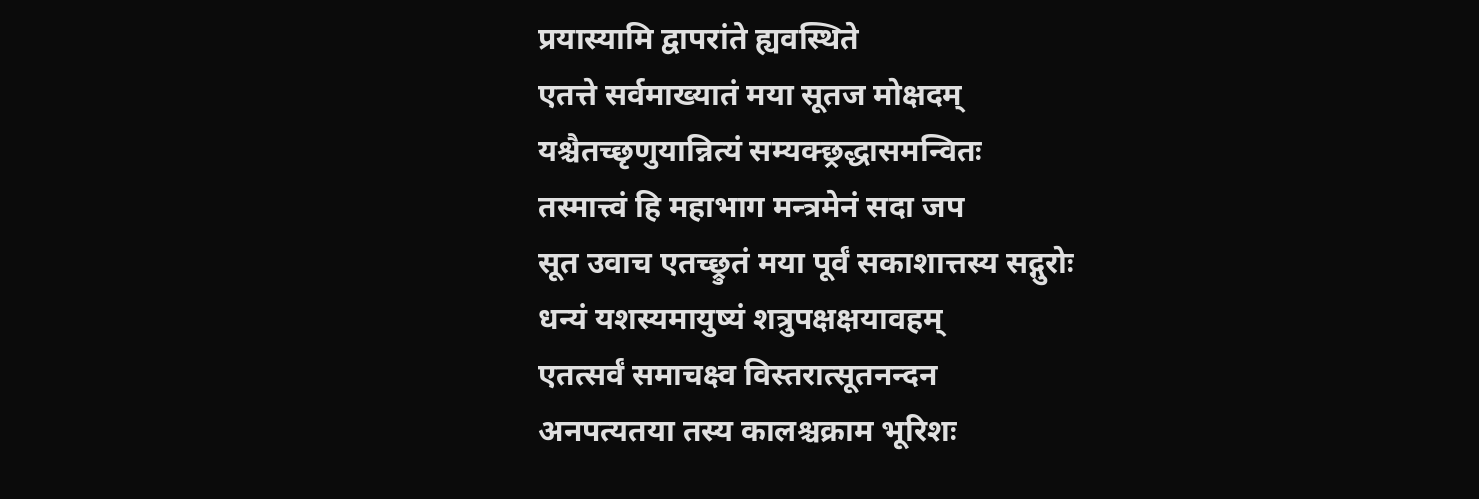प्रयास्यामि द्वापरांते ह्यवस्थिते
एतत्ते सर्वमाख्यातं मया सूतज मोक्षदम्
यश्चैतच्छृणुयान्नित्यं सम्यक्छ्रद्धासमन्वितः
तस्मात्त्वं हि महाभाग मन्त्रमेनं सदा जप
सूत उवाच एतच्छ्रुतं मया पूर्वं सकाशात्तस्य सद्गुरोः
धन्यं यशस्यमायुष्यं शत्रुपक्षक्षयावहम्
एतत्सर्वं समाचक्ष्व विस्तरात्सूतनन्दन
अनपत्यतया तस्य कालश्चक्राम भूरिशः